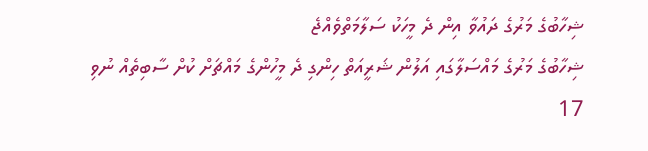ޝިހާބުގެ މަރުގެ ދައުވާ އިން ދެ މީހަކު ސަލާމަތްވެއްޖެ
ޝިހާބުގެ މަރުގެ މައްސަލާގައި އަލުން ޝަރީއަތް ހިންގި ދެ މީހުންގެ މައްޗަށް ކުށް ސާބިތެއް ނުވި
17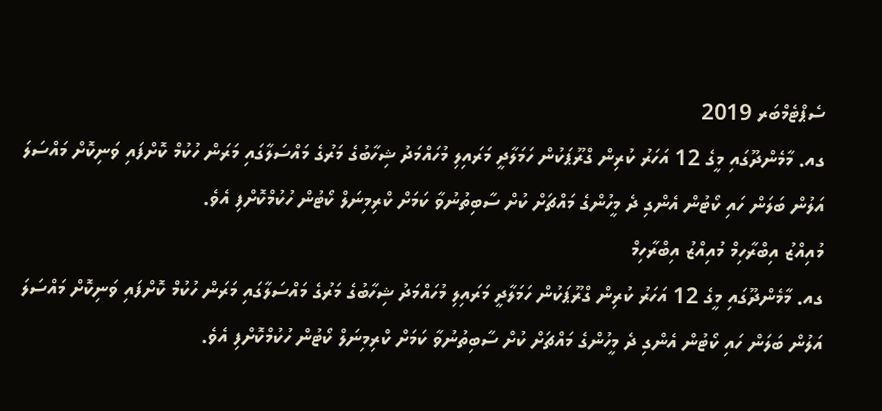ސެޕްޓެމްބަރ 2019
ގއ. މާމެންދޫގައި މީގެ 12 އަހަރު ކުރިން ގްރޫޕަކުން ހަމަލާދީ މަރައިލި މުހައްމަދު ޝިހާބުގެ މަރުގެ މައްސަލާގައި މަރަން ހުކުމް ކޮށްފައި ވަނިކޮށް މައްސަލަ އަލުން ބަލަން ހައި ކޯޓުން އެންގި ދެ މީހުންގެ މައްޗަށް ކުށް ސާބިތުނުވާ ކަމަށް ކްރިމިނަލް ކޯޓުން ހުކުމްކޮށްފި އެވެ.
މުއިއްޒު އިބްރާހިމް މުއިއްޒު އިބްރާހިމް
ގއ. މާމެންދޫގައި މީގެ 12 އަހަރު ކުރިން ގްރޫޕަކުން ހަމަލާދީ މަރައިލި މުހައްމަދު ޝިހާބުގެ މަރުގެ މައްސަލާގައި މަރަން ހުކުމް ކޮށްފައި ވަނިކޮށް މައްސަލަ އަލުން ބަލަން ހައި ކޯޓުން އެންގި ދެ މީހުންގެ މައްޗަށް ކުށް ސާބިތުނުވާ ކަމަށް ކްރިމިނަލް ކޯޓުން ހުކުމްކޮށްފި އެވެ.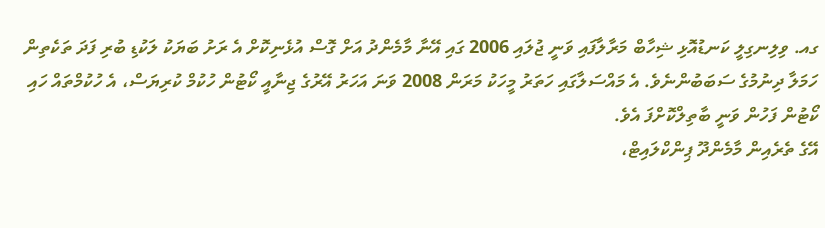ގއ. ވިލިނގިލީ ކަނޑުއޮޅި ޝިހާބް މަރާލާފައި ވަނީ ޖުލައި 2006 ގައި އޭނާ މާމެންދު އަށް ގޮސް އުޅެނިކޮށް އެ ރަށު ބަޔަކު ލަކުޑި ބުރި ފަދަ ތަކެތިން ހަމަލާ ދިނުމުގެ ސަބަބުންނެވެ. އެ މައްސަލާގައި ހަތަރު މީހަކު މަރަން 2008 ވަނަ އަހަރު އޭރުގެ ޖިނާއީ ކޯޓުން ހުކުމް ކުރިޔަސް، އެ ހުކުމްތައް ހައި ކޯޓުން ފަހުން ވަނީ ބާތިލްކޮށްފަ އެވެ.
އޭގެ ތެރެއިން މާމެންދޫ ޕިންކްލައިޓް،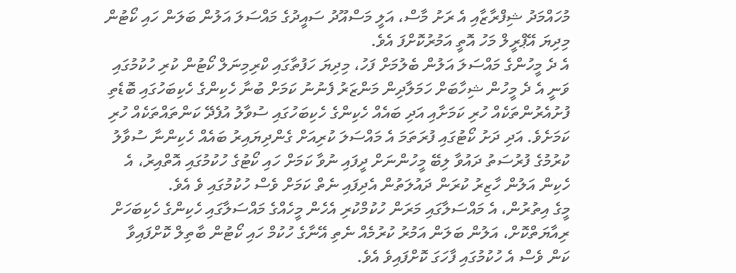މުހައްމަދު ޝިފްރާޒާއި އެ ރަށު މާސް، އަލީ މަސްއޫދު ސައީދުގެ މައްސަލަ އަލުން ބަލަން ހައި ކޯޓުން މިދިޔަ އޭޕްރީލް މަހު އޮތީ އަމުރުކޮށްފަ އެވެ.
އެ ދެ މީހުންގެ މައްސަލަ އަލުން ބެލުމަށް ފަހު، މިދިޔަ ހަފުތާގައި ކްރިމިނަލް ކޯޓުން ކުރި ހުކުމުގައި ވަނީ އެ ދެ މީހުން ޝިހާބަށް ހަމަލާދިން މަންޒަރު ފެނުނު ކަމަށް ބުނާ ހެކިންގެ ހެކިބަހުގައި ބޮޑެތި ފުށުއެރުންތަކެއް ހުރި ކަމަށާއި އަދި ބައެއް ހެކިންގެ ހެކިބަހުގައި ސުވާލު އުފެދޭ ކަންތައްތަކެއް ހުރި ކަމަށެވެ. އަދި ދަށު ކޯޓުގައި ފުރަތަމަ އެ މައްސަލަ ކުރިއަށް ގެންދިޔައިރު ބައެއް ހެކިންނާ ސުވާލު ކުރުމުގެ ފުރުސަތު ދައުވާ ލިބޭ މީހުންނަށް ދީފައި ނުވާ ކަމަށް ހައި ކޯޓުގެ ހުކުމުގައި އޮތްއިރު، އެ ހެކިން އަލުން ހާޒިރު ކުރަން ދައުލަތުން އެދިފައި ނެތް ކަމަށް ވެސް ހުކުމުގައި ވެ އެވެ.
މީގެ އިތުރުން، އެ މައްސަލާގައި މަރަން ހުކުމްކުރި އެހެން މީހެއްގެ މައްސަލާގައި ހެކިންގެ ހެކިބަހަށް ރިއާޔަތްކޮށް، އަލުން ބަލަން އަމުރު ކުރުމެއް ނެތި އޭނާގެ ހުކުމް ހައި ކޯޓުން ބާތިލް ކޮށްފައިވާ ކަން ވެސް އެ ހުކުމުގައި ފާހަގަ ކޮށްފައިވެ އެވެ.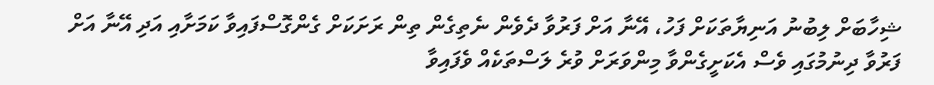ޝިހާބަށް ލިބުނު އަނިޔާތަކަށް ފަހު، އޭނާ އަށް ފަރުވާ ދެވެން ނެތިގެން ތިން ރަށަކަށް ގެންގޮސްފައިވާ ކަމަށާއި އަދި އޭނާ އަށް ފަރުވާ ދިނުމުގައި ވެސް އެކަށީގެންވާ މިންވަރަށް ވުރެ ލަސްތަކެއް ވެފައިވާ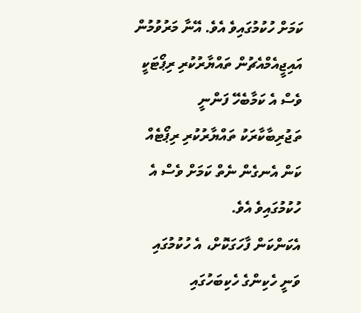ކަމަށް ހުކުމުގައިވެ އެވެ. އޭނާ މަރުވުމުން އައިޖީއެމްއެޗުން ތައްޔާރުކުރި ރިޕޯޓަކީ ވެސް އެ ކަމާބެހޭ ފަންނީ ތަޖުރިބާކާރަކު ތައްޔާރުކުރި ރިޕޯޓެއް ކަން އެނގެން ނެތް ކަމަށް ވެސް އެ ހުކުމުގައިވެ އެވެ.
އެކަންކަން ފާހަގަކޮށް، އެ ހުކުމުގައި ވަނީ ހެކިންގެ ހެކިބަހުގައި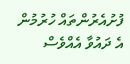ފުށުއެރުންތައް ހުރުމުން އެ ދައުވާ އެއްވެސް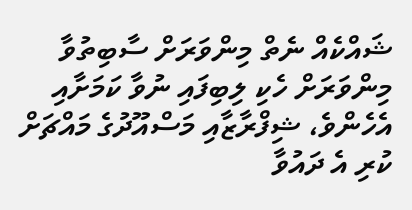ޝައްކެއް ނެތް މިންވަރަށް ސާބިތުވާ މިންވަރަށް ހެކި ލިބިފައި ނުވާ ކަމަށާއި އެހެންވެ، ޝިފްރާޒާއި މަސްއޫދުގެ މައްޗަށް ކުރި އެ ދައުވާ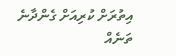އިތުރަށް ކުރިއަށް ގެންދާނެ ތަނެއް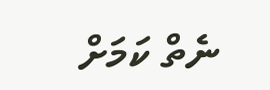ނެތް ކަމަށް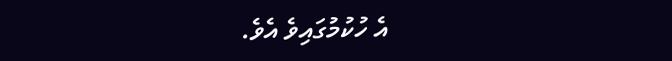އެ ހުކުމުގައިވެ އެވެ.